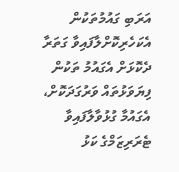އަރަބި ގައުމުތަކުން އެކަހެރިކޮށްލާފައިވާ ގަތަރާ ދެކޮޅަށް އެގައުމު ތަކުން ފިޔަވަޅުތައް ވަރުގަދަކޮށް، އެގައުމާ ގުޅުވާލާފައިވާ ޓެރަރިޒަމްގެ ކަޅު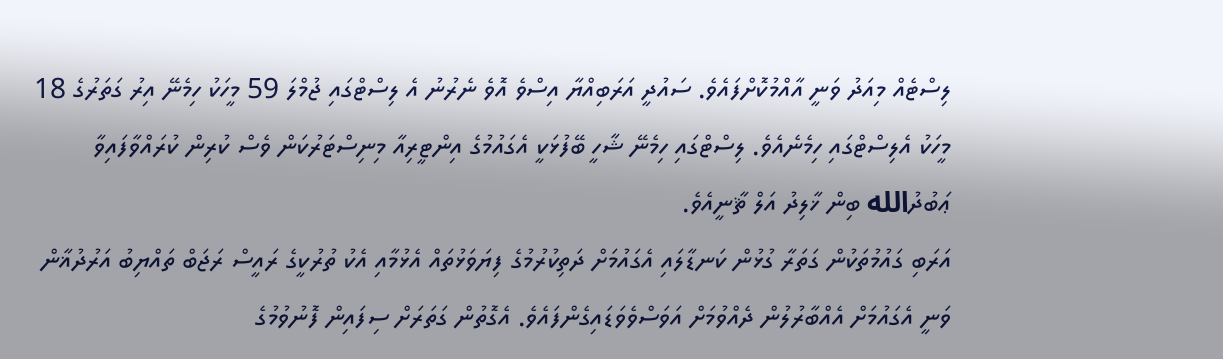ލިސްޓެއް މިއަދު ވަނީ އާއްމުކޮށްފައެވެ. ސައުދީ އަރަބިއްޔާ އިސްވެ އޮވެ ނެރުނު އެ ލިސްޓްގައި ޖުމްލަ 59 މީހަކު ހިމެނޭ އިރު ގަތަރުގެ 18 މީހަކު އެލިސްޓްގައި ހިމެނެއެވެ. ލިސްޓްގައި ހިމެނޭ ޝާހީ ބޭފުޅަކީ އެގައުމުގެ އިންޓީރިއާ މިނިސްޓަރުކަން ވެސް ކުރިން ކުރައްވާފައިވާ ޢަބުދުالله ބިން ޚާލިދު އަލް ޘާނީއެވެ.
އަރަބި ގައުމުތަކުން ގަތަރާ ގުޅުން ކަނޑާލައި އެގައުމަށް ދަތިކުރުމުގެ ފިޔަވަޅުތައް އެޅުމާއި އެކު ތުރުކީގެ ރައީސް ރަޖަބް ތައްޔިބު އަރުދުޣާން ވަނީ އެގައުމަށް އެއްބާރުލުން ދެއްވުމަށް އަވަސްވެވަޑައިގެންފައެވެ. އެގޮތުން ގަތަރަށް ސިފައިން ފޮނުވުމުގެ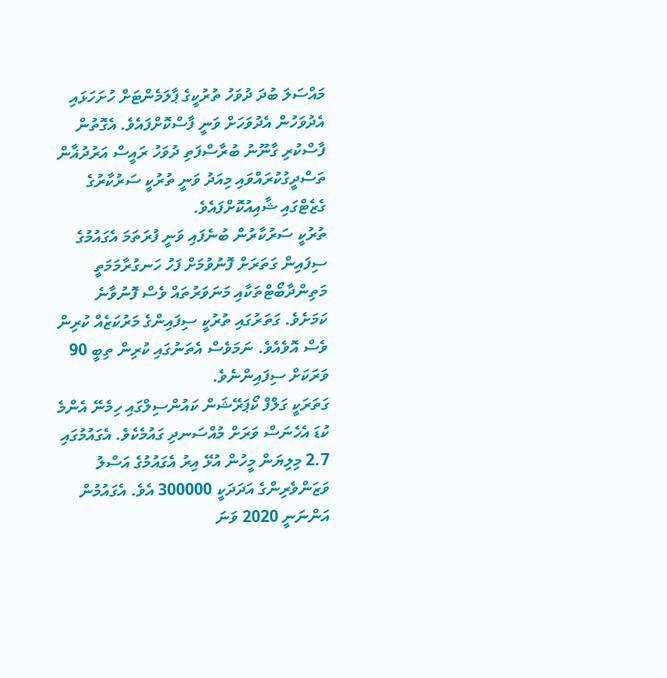މައްސަލަ ބުދަ ދުވަހު ތުރުކީގެ ޕާލަމެންޓަށް ހުށަހަޅައި އެދުވަހުން އެދުވަހަށް ވަނީ ފާސްކޮށްފައެވެ. އެގޮތުން ފާސްކުރި ގާނޫނު ބުރާސްފަތި ދުވަހު ރައީސް އަރުދުޣާން ތަސްދީގުކުރައްވައި މިއަދު ވަނީ ތުރުކީ ސަރުކާރުގެ ގެޒެޓްގައި ޝާއިއުކޮށްފައެވެ.
ތުރުކީ ސަރުކާރުން ބުނެފައި ވަނީ ފުރަތަމަ އެގައުމުގެ ސިފައިން ގަތަރަށް ފޮނުވުމަށް ފަހު ހަނގުރާމަމަތީ މަތިންދާބޯޓްތަކާއި މަނަވަރުތައް ވެސް ފޮނުވާނެ ކަމަށެވެ. ގަތަރުގައި ތުރުކީ ސިފައިންގެ މަރުކަޒެއް ކުރިން ވެސް އޮވެއެވެ. ނަމަވެސް އެތަނުގައި ކުރިން ތިބީ 90 ވަރަކަށް ސިފައިންނެވެ.
ގަތަރަކީ ގަލްފް ކޯޕަރޭޝަން ކައުންސިލްގައި ހިމެނޭ އެންމެ ކުޑަ އެހެނަސް ވަރަށް މުއްސަނދި ގައުމެކެވެ. އެގައުމުގައި 2.7 މިލިޔަން މީހުން އުޅޭ އިރު އެގައުމުގެ އަސްލު ވަޒަންވެރިންގެ އަދަދަކީ 300000 އެވެ. އެގައުމުން އަންނަނީ 2020 ވަނަ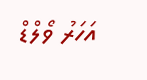އަހަރު ވޯލްޑް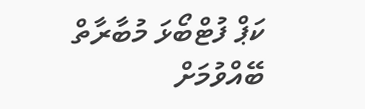ކަޕް ފުޓްބޯޅަ މުބާރާތް ބޭއްވުމަށް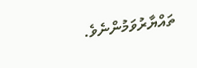ތައްޔާރުވަމުންނެވެ.